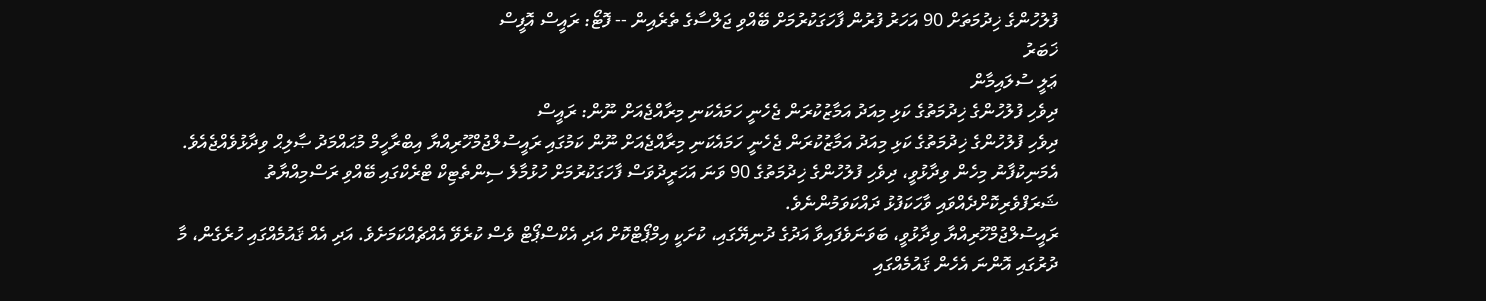ފުލުހުންގެ ޚިދުމަތަށް 90 އަހަރު ފުރުން ފާހަގަކުރުމަށް ބޭއްވި ޖަލްސާގެ ތެރެއިން -- ފޮޓޯ: ރައީސް އޮފީސް
ޚަބަރު
ޢަލީ ސުލައިމާން
ދިވެހި ފުލުހުންގެ ޚިދުމަތުގެ ކަޅި މިއަދު އަމާޒުކުރަން ޖެހެނީ ހަމައެކަނި މިރާއްޖެއަށް ނޫން: ރައީސް
ދިވެހި ފުލުހުންގެ ޚިދުމަތުގެ ކަޅި މިއަދު އަމާޒުކުރަން ޖެހެނީ ހަމައެކަނި މިރާއްޖެއަށް ނޫން ކަމުގައި ރައީސުލްޖުމްހޫރިއްޔާ އިބްރާހީމް މުޙައްމަދު ޞާލިޙް ވިދާޅުވެއްޖެއެވެ.
އެމަނިކުފާނު މިހެން ވިދާޅުވީ، ދިވެހި ފުލުހުންގެ ޚިދުމަތުގެ 90 ވަނަ އަހަރީދުވަސް ފާހަގަކުރުމަށް ހުޅުމާލެ ސިންތެޓިކް ޓްރެކްގައި ބޭއްވި ރަސްމިއްޔާތު ޝަރަފްވެރިކޮށްދެއްވައި ވާހަކަފުޅު ދައްކަވަމުންނެވެ.
ރައީސުލްޖުމްހޫރިއްޔާ ވިދާޅުވީ، ބަވަނަވެފައިވާ އަދުގެ ދުނިޔޭގައި، ކުށަކީ އިމްޕޯޓްކޮށް އަދި އެކްސްޕޯޓް ވެސް ކުރެވޭ އެއްޗެއްކަމަށެވެ. އަދި އެއް ޤައުމެއްގައި ހުރެގެން، މާ ދުރުގައި އޮންނަ އެހެން ޤައުމެއްގައި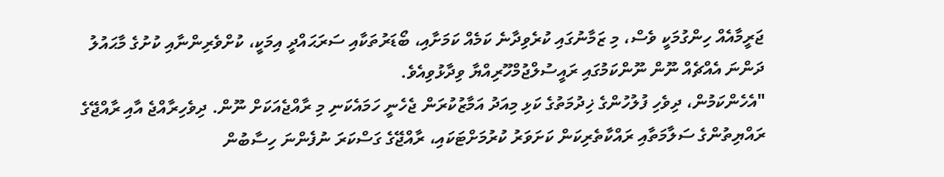ޖަރީމާއެއް ހިންގުމަކީ ވެސް، މި ޒަމާނުގައި ކުރެވިދާނެ ކަމެއް ކަމަށާއި، ބޯޑަރުތަކާއި ސަރަޙައްދީ އިމަކީ، ކުށްވެރިންނާއި ކުށުގެ މާޙައުލު ދަންނަ އެއްޗެއް ނޫން ނޫންކަމުގައި ރައީސުލްޖުމްހޫރިއްޔާ ވިދާޅުވިއެވެ.
"އެހެންކަމުން، ދިވެހި ފުލުހުންގެ ޚިދުމަތުގެ ކަޅި މިއަދު އަމާޒުކުރަން ޖެހެނީ ހަމައެކަނި މި ރާއްޖެއަކަށް ނޫން. ދިވެހިރާއްޖެ އާއި ރާއްޖޭގެ ރައްޔިތުންގެ ސަލާމަތާއި ރައްކާތެރިކަން ކަށަވަރު ކުރުމަށްޓަކައި، ރާއްޖޭގެ ގަސްކަރަ ނުފެންނަ ހިސާބުން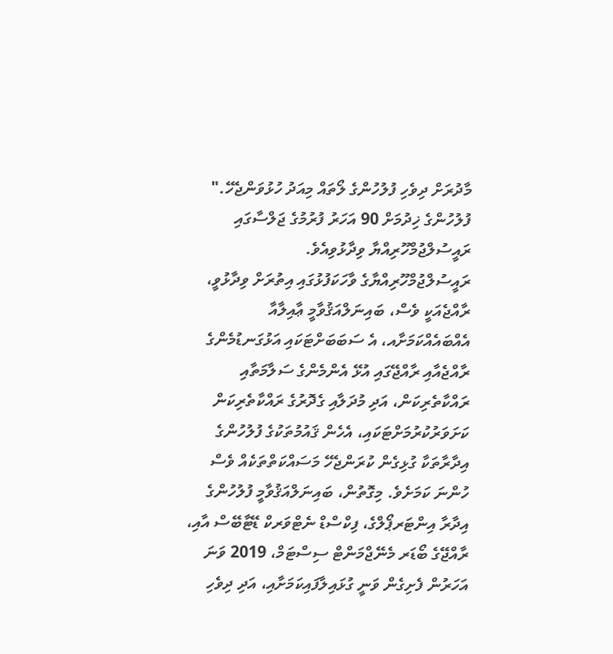މާދުރަށް ދިވެހި ފުލުހުންގެ ލޯތައް މިއަދު ހުޅުވަންޖެހޭ."
ފުލުހުންގެ ޚިދުމަށް 90 އަހަރު ފުރުމުގެ ޖަލްސާގައި ރައީސުލްޖުމްހޫރިއްޔާ ވިދާޅުވިއެވެ.
ރައީސުލްޖުމްހޫރިއްޔާގެ ވާހަކަފުޅުގައި އިތުރަށް ވިދާޅުވީ، ރާއްޖެއަކީ ވެސް، ބައިނަލްއަޤުވާމީ ޢާއިލާއާ އެއްބައެއްކަމަށާއ، އެ ސަބަބަށްޓަކައި އަޅުގަނޑުމެންގެ ރާއްޖެއާއި ރާއްޖޭގައި އުޅޭ އެންމެންގެ ސަލާމަތާއި ރައްކާތެރިކަން، އަދި މުދަލާއި ގެދޮރުގެ ރައްކާތެރިކަން ކަށަވަރުކުރުމަށްޓަކައި، އެހެން ޤައުމުތަކުގެ ފުލުހުންގެ އިދާރާތަކާ ގުޅިގެން ކުރަންޖެހޭ މަސައްކަތްތަކެއް ވެސް ހުންނަ ކަމަށެވެ. މިގޮތުން، ބައިނަލްއަޤުވާމީ ފުލުހުންގެ އިދާރާ އިންޓަރޕޯލްގެ، ފިކްސްޑް ނެޓްވަރކް ޑޭޓާބޭސް އާއި، ރާއްޖޭގެ ބޯޑަރ މެނޭޖްމަންޓް ސިސްޓަމް، 2019 ވަނަ އަހަރުން ފެށިގެން ވަނީ ގުޅައިލާފައިކަމަށާއި، އަދި ދިވެހި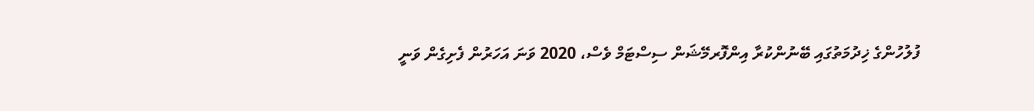ފުލުހުންގެ ޚިދުމަތުގައި ބޭނުންކުރާ އިންފޮރމޭޝަން ސިސްޓަމް ވެސް، 2020 ވަނަ އަހަރުން ފެށިގެން ވަނީ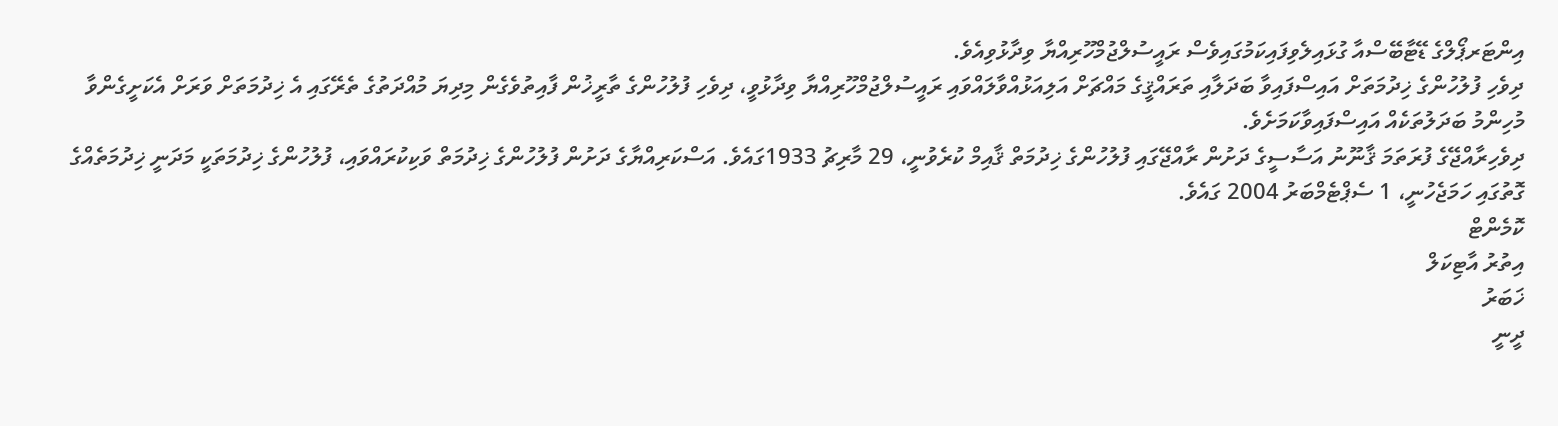އިންޓަރޕޯލްގެ ޑޭޓާބޭސްއާ ގުޅައިލެވިފައިކަމުގައިވެސް ރައީސުލްޖުމްހޫރިއްޔާ ވިދާޅުވިއެވެ.
ދިވެހި ފުލުހުންގެ ޚިދުމަތަށް އައިސްފައިވާ ބަދަލާއި ތަރައްޤީގެ މައްޗަށް އަލިއަޅުއްވާލައްވައި ރައީސުލްޖުމްހޫރިއްޔާ ވިދާޅުވީ، ދިވެހި ފުލުހުންގެ ތާރީޚުން ފާއިތުވެގެން މިދިޔަ މުއްދަތުގެ ތެރޭގައި އެ ޚިދުމަތަށް ވަރަށް އެކަށީގެންވާ މުހިންމު ބަދަލުތަކެއް އައިސްފައިވާކަމަށެވެ.
ދިވެހިރާއްޖޭގެ ފުރަތަމަ ޤާނޫނު އަސާސީގެ ދަށުން ރާއްޖޭގައި ފުލުހުންގެ ޚިދުމަތް ޤާއިމް ކުރެވުނީ، 29 މާރިޗު 1933ގައެވެ. އަސްކަރިއްޔާގެ ދަށުން ފުލުހުންގެ ޚިދުމަތް ވަކިކުރައްވައި، ފުލުހުންގެ ޚިދުމަތަކީ މަދަނީ ޚިދުމަތެއްގެ ގޮތުގައި ހަމަޖެހުނީ، 1 ސެޕްޓެމްބަރު 2004 ގައެވެ.
ކޮމެންޓް
އިތުރު އާޓިކަލް
ޚަބަރު
ދީނީ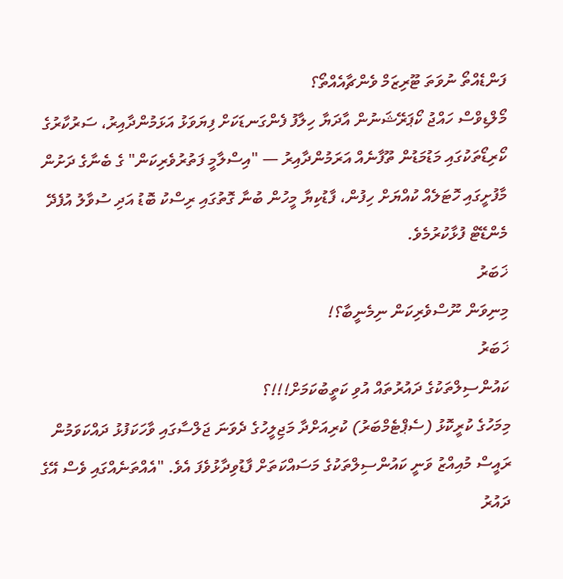ފަންޑެއްތޯ ނުވަތަ ޓޫރިޒަމް ވެންޗާއެއްތޯ؟
މޯލްޑިވްސް ހައްޖު ކޯޕަރޭޝަނުން އާދަޔާ ހިލާފު ފެންގަނޑަކަށް ފިޔަވަޅު އަޅަމުންދާއިރު، ސަރުކާރުގެ ކޯރިޑޯތަކުގައި މަޑުމަޑުން ތޫފާނެއް އަރަމުންދާއިރު — "އިސްލާމީ ފަތުރުވެރިކަން" ގެ ބެނާގެ ދަށުން މާފުށީގައި ހޮޓަލެއް ކުއްޔަށް ހިފުން، ފާޑުކިޔާ މީހުން ބުނާ ގޮތުގައި ރިސްކު ބޮޑު އަދި ސުވާލު އުފެދޭ މެންޑޭޓް ފުޅާކުރުމެވެ.
ޚަބަރު
މިނިވަން ނޫސްވެރިކަން ނިމެނީބާ؟!
ޚަބަރު
ކައުންސިލްތަކުގެ ދައުރުތައް އުވި ކަތީބުކަމަށް!!!؟
މިމަހުގެ ކުރީކޮޅު (ސެޕްޓެމްބަރު) ކުރިއަށްދާ މަޖިލީހުގެ ދެވަނަ ޖަލްސާގައި ވާހަކަފުޅު ދައްކަވަމުން ރައީސް މުއިއްޒު ވަނީ ކައުންސިލްތަކުގެ މަސައްކަތަށް ފާޑުވިދާޅުވެފަ އެވެ. "އެއްތަނެއްގައި ވެސް އޭގެ ދައުރު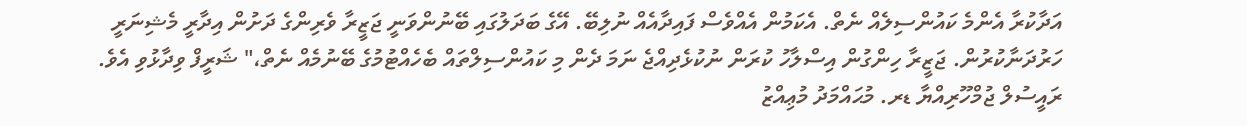އަދާކުރާ އެންމެ ކައުންސިލެއް ނެތް. އެކަމުން އެއްވެސް ފައިދާއެއް ނުލިބޭ. އޭގެ ބަދަލުގައި ބޭނުންވަނީ ޖަޒީރާ ވެރިންގެ ދަށުން އިދާރީ މެޝިނަރީ ހަރުދަނާކުރުން. ޖަޒީރާ ހިންގުން އިސްލާހު ކުރަން ނުކުޅެދިއްޖެ ނަމަ ދެން މި ކައުންސިލްތައް ބެހެއްޓުމުގެ ބޭނުމެއް ނެތް،" ޝަރީފް ވިދާޅުވި އެވެ.
ރައީސުލް ޖުމްހޫރިއްޔާ ޑރ. މުޙައްމަދު މުޢިއްޒު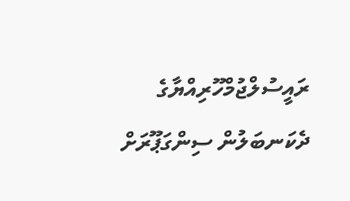ރައީސުލްޖުމްހޫރިއްޔާގެ ދެކަނބަލުން ސިންގަޕޫރަށް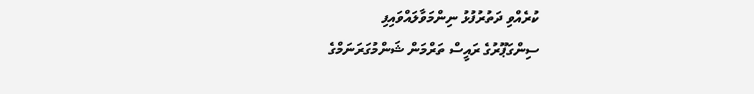ކުރެއްވި ދަތުރުފުޅު ނިންމަވާލައްވައިފި
ސިންގަޕޫރުގެ ރައީސް ތަރްމަން ޝަންމުގަރަނަމްގެ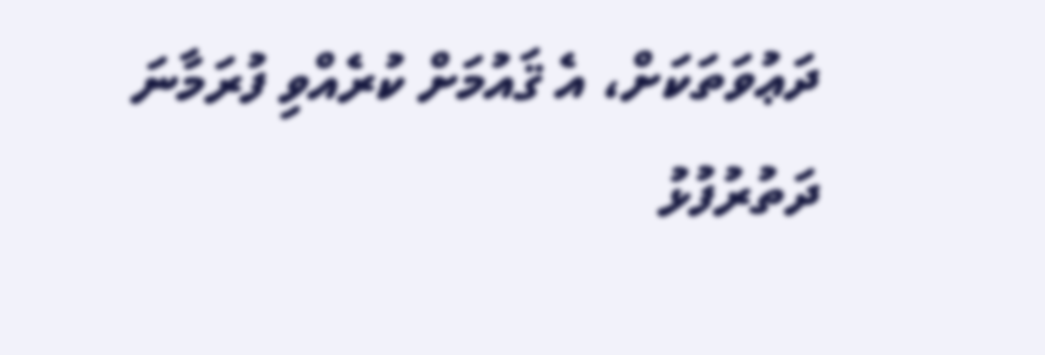ދަޢުވަތަކަށް، އެ ޤައުމަށް ކުރެއްވި ފުރަމާނަ ދަތުރުފުޅު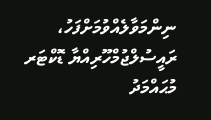ނިންމަވާލެއްވުމަށްފަހު، ރައީސުލްޖުމްހޫރިއްޔާ ޑޮކްޓަރ މުޙައްމަދު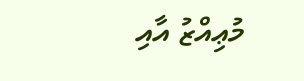މުޢިއްޒު އާއި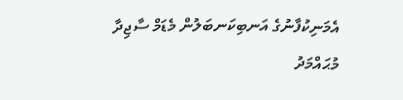އެމަނިކުފާނުގެ އަނބިކަނބަލުން މެޑަމް ސާޖިދާ މުޙައްމަދު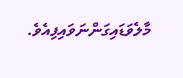މާލެވަޑައިގަންނަވައިފިއެވެ.